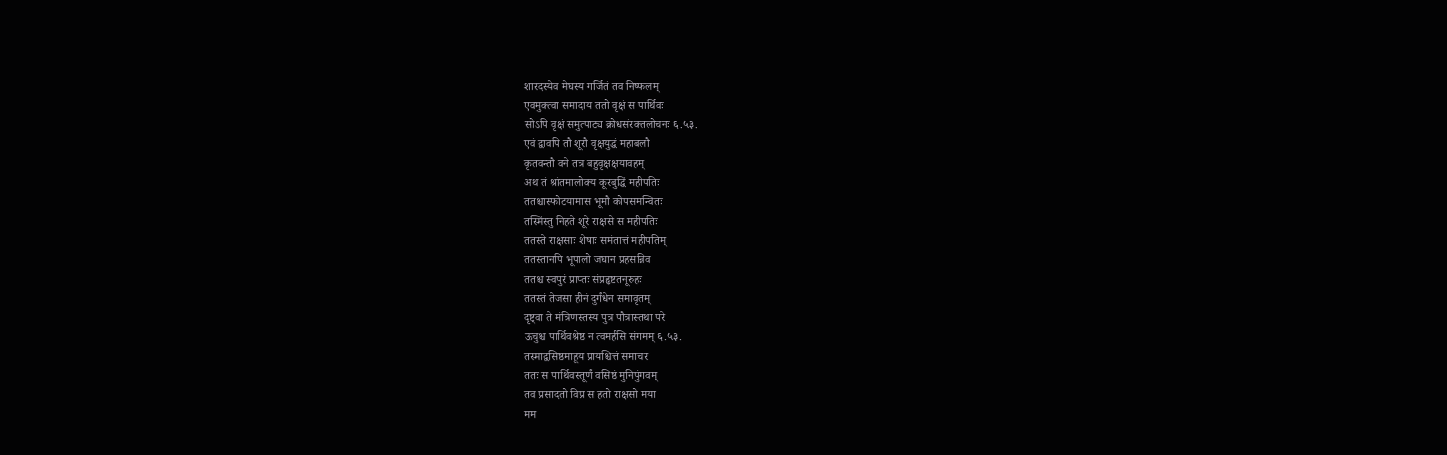शारदस्येव मेघस्य गर्जितं तव निष्फलम्
एवमुक्त्वा समादाय ततो वृक्षं स पार्थिवः
सोऽपि वृक्षं समुत्पाट्य क्रोधसंरक्तलोचनः ६.५३.
एवं द्वावपि तौ शूरौ वृक्षयुद्धं महाबलौ
कृतवन्तौ वने तत्र बहुवृक्षक्षयावहम्
अथ तं श्रांतमालोक्य कूरबुद्धिं महीपतिः
ततश्चास्फोटयामास भूमौ कोपसमन्वितः
तस्मिंस्तु निहते शूरे राक्षसे स महीपतिः
ततस्ते राक्षसाः शेषाः समंतात्तं महीपतिम्
ततस्तानपि भूपालो जघान प्रहसन्निव
ततश्च स्वपुरं प्राप्तः संप्रहृष्टतनूरुहः
ततस्तं तेजसा हीनं दुर्गंधेन समावृतम्
दृष्ट्वा ते मंत्रिणस्तस्य पुत्र पौत्रास्तथा परे
ऊचुश्च पार्थिवश्रेष्ठ न त्वमर्हसि संगमम् ६.५३.
तस्माद्वसिष्ठमाहूय प्रायश्चित्तं समाचर
ततः स पार्थिवस्तूर्णं वसिष्ठं मुनिपुंगवम्
तव प्रसादतो विप्र स हतो राक्षसो मया
मम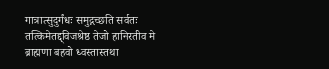गात्रात्सुदुर्गंधः समुद्गच्छति सर्वतः
तत्किमेतद्द्विजश्रेष्ठ तेजो हानिरतीव मे
ब्राह्मणा बहवो ध्वस्तास्तथा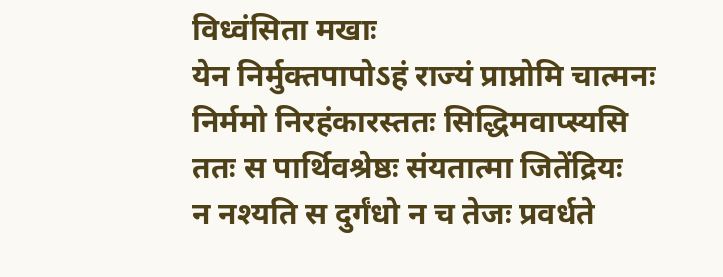विध्वंसिता मखाः
येन निर्मुक्तपापोऽहं राज्यं प्राप्नोमि चात्मनः
निर्ममो निरहंकारस्ततः सिद्धिमवाप्स्यसि
ततः स पार्थिवश्रेष्ठः संयतात्मा जितेंद्रियः
न नश्यति स दुर्गंधो न च तेजः प्रवर्धते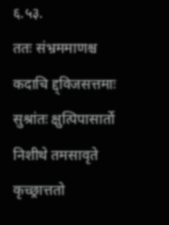६.५३.
ततः संभ्रममाणश्च कदाचि द्द्विजसत्तमाः
सुश्रांतः क्षुत्पिपासार्तो निशीथे तमसावृते
कृच्छ्रात्ततो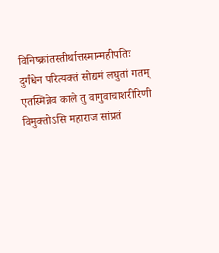विनिष्क्रांतस्तीर्थात्तस्मान्महीपतिः
दुर्गंधेन परित्यक्तं सोद्यमं लघुतां गतम्
एतस्मिन्नेव काले तु वागुवाचाशरीरिणी
विमुक्तोऽसि महाराज सांप्रतं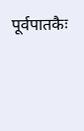पूर्वपातकैः